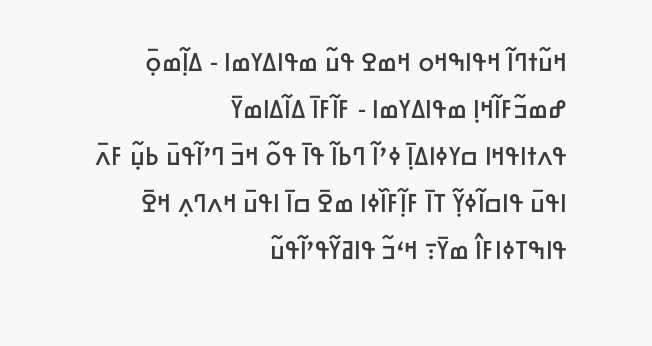ߞߎ߬ߙߣߊ߬ ߞߟߊߒߞߋ ߞߘߐ ߟߎ߬ ߘߟߊߡߌߘߊ - ߡߊ߲߬ߘߋ߲߫ ߝߘߏ߬ߓߊ߬ߞߊ߲ ߘߟߊߡߌߘߊ - ߓߊ߬ߓߊ߫ ߡߊ߬ߡߊߘߌ߫
ߟߍߙߊߟߞߊ ߛߌߦߊߡߊ߲߫ ߦߴߊ߬ ߣߕߊ߬ ߟߊ߫ ߟߋ߬ ߞߏ߫ ߣߴߊ߬ߟߎ߫ ߕߎ߲߬ ߓߍ߫ ߊߟߎ߫ ߟߊߛߊ߬ߦߌ߲߬ ߠߊ߫ ߓߊ߲߬ߓߊ߰ߦߊ ߘߐ߫ ߛߊ߫ ߊߟߎ߫ ߞߍߣߍ߲ ߞߐ߫ ߟߊߒߠߦߊߓߊ߮ ߘߌ߫߹ ߞߵߏ߬ ߟߊߥߌ߬ߟߴߊ߬ߟߎ߬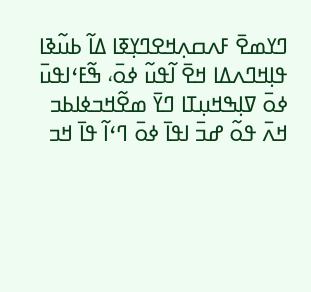ߣߌߘߐ߫ ߓߍߛߍ߲ߞߐߣߌ߲ߧߊ ߡߊ߬ ߕߎ߬ߢߊ ߟߊ߲ߞߣߍߡߊ ߞߐ߫ ߊ߬ߟߎ߬ ߦߋ߫، ߒ߬ߓߵߊߟߎ߫ ߦߋ߫ ߜߊ߲ߒߞߎ߲ߠߊ ߣߌ߫ ߘߐ߬ߞߏߦߊߕߏ ߞߍ߫ ߟߋ߬ ߝߏ߫ ߊߟߊ߫ ߦߋ߫ ߣߵߊ߬ ߟߊ߫ ߞߏ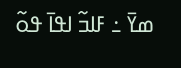ߘߌ߫ ߸ ߓߊߏ߬ ߊߟߊ߫ ߟߋ߬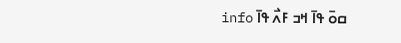ߛߋ߫ ߟߊ߫ ߞߏ ߓߍ߯ ߟߊ߫ info